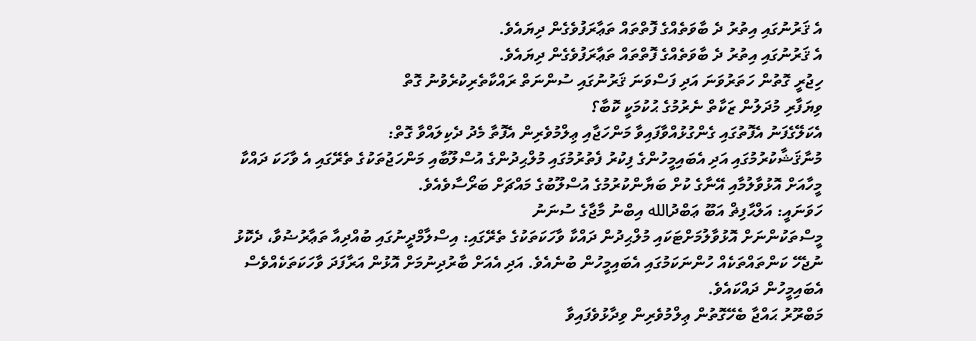އެ ޤަރުނުގައި އިތުރު ދެ ބާވަތެއްގެ ފޮތްތައް ތަޢާރަފުވެގެން ދިޔައެވެ.
އެ ޤަރުނުގައި އިތުރު ދެ ބާވަތެއްގެ ފޮތްތައް ތަޢާރަފުވެގެން ދިޔައެވެ.
ހިޖުރީ ގޮތުން ހަތަރުވަނަ އަދި ފަސްވަނަ ޤަރުނުގައި ސުންނަތް ރައްކާތެރިކުރެވުނު ގޮތް
ވިޔަފާރި މުދަލުން ޒަކާތް ނެރުމުގެ ޙުކުމަކީ ކޮބާ؟
އެކަލޭގެފަނު އެފޮތުގައި ގެންގުޅުއްވާފައިވާ މަންހަޖާއި ޢިލްމުވެރިން އެފޮތާ މެދު ދެކިލައްވާ ގޮތް:
މުނާޤަޝާކުރުމުގައި އަދި އެބައިމީހުންގެ ފިކުރު ފެތުރުމުގައި މުލްޙިދުންގެ އުސްލޫބާއި މަންހަޖުތަކުގެ ތެރޭގައި އެ ވާހަކަ ދައްކާ މީހާއަށް އޮޅުވާލުމާއި އޭނާގެ ކުށް ބަޔާންކުރުމުގެ އުސްލޫބުގެ މައްޗަށް ބަރޯސާވެއެވެ.
ހަވަނައީ: އަލްޙާފިޡް އަބޫ ޢަބްދުالله އިބްނު މާޖާގެ ސުނަނު
މީސްތަކުންނަށް އޮޅުވާލުމަށްޓަކައި މުލްޙިދުން ދައްކާ ވާހަކަތަކުގެ ތެރޭގައި: އިސްލާމްދީނުގައި ބުއްދިއާ ތަޢާރުޟުވާ، ދެކޮޅު ނުޖެހޭ ކަންތައްތަކެއް ހުންނަކަމުގައި އެބައިމީހުން ބުނެއެވެ. އަދި އެއަށް ބާރުދިނުމަށް އޮޅުން އަރާފަދަ ވާހަކަތަކެއްވެސް އެބައިމީހުން ދައްކައެވެ.
މަބްރޫރު ޙައްޖާ ބެހޭގޮތުން ޢިލްމުވެރިން ވިދާޅުވެފައިވާ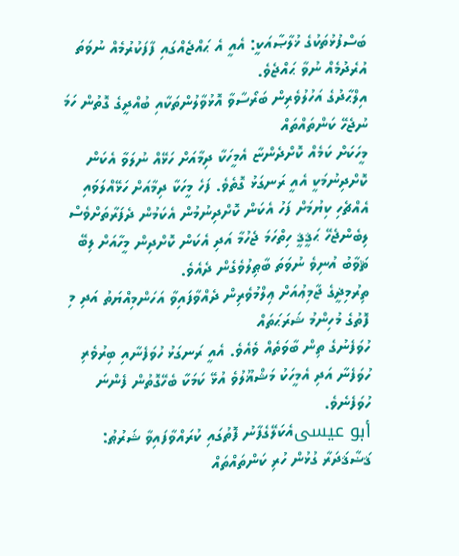ބަސްފުޅުތަކުގެ ޚުލާޞާއަކީ: އެއީ އެ ޙައްޖެއްގައި ފާފަކުރުމެއް ނުވަތަ އުރެދުމެއް ނުވާ ޙައްޖެވެ.
އިލްޙާދުގެ އަހުލުވެރިން ބަރޯސާވާ އޮޅުވާލުންތަކާއި ބުއްދީގެ ގޮތުން ހަމަ ނުޖެހޭ ކަންތައްތައް
މީހަކަށް ކަމެއް ކޮށްދެންޏާ އެމީހަކާ ދިމާއަށް ހަޅޭއް ނުލަވާ އެކަން ކޮށްދިނުމަކީ އެއީ ރަނގަޅު ގޮތެވެ. ފަހެ މީހަކާ ދިމާއަށް ހަޅޭއްލަވައި އެއްޗެހި ކިޔުމަށް ފަހު އެކަން ކޮށްދިނުމުން އެކަމުން ދެފަރާތަށްވެސް ލިބެންޖެހޭ ޙަޤީޤީ ހިތްހަމަ ޖެހުމާ އަދި އެކަން ކޮށްދިން މީހާއަށް ލިބޭ ޘަވާބު އުނިވެ ނުވަތަ ބާޠިލުވެގެން ދެއެވެ.
ތިރުމިޛީގެ ޖާމިޢުއަށް ޢިލްމުވެރިން ދެއްވާފައިވާ އަހަންމިއްޔަތު އަދި މި ފޮތުގެ މުހިންމު ޝަރަޙަތައް
ހުވަފެނުގެ ތިން ބާވަތެއް ވެއެވެ. އެއީ ރަނގަޅު ހުވަފެނާއި ބިރުވެރި ހުވަފެނާ އަދި އެމީހަކު މަޝްޣޫލުވެ އުޅޭ ކަމަކާ ބެހޭގޮތުން ފެންނަ ހުވަފެނެވެ.
أبو عيسىއެކަލޭގެފާނު ފޮތުގައި ކުރައްވާފައިވާ ޝަރުޠު:
ޤަޟާޤަދަރާ ގުޅުން ހުރި ކަންތައްތައް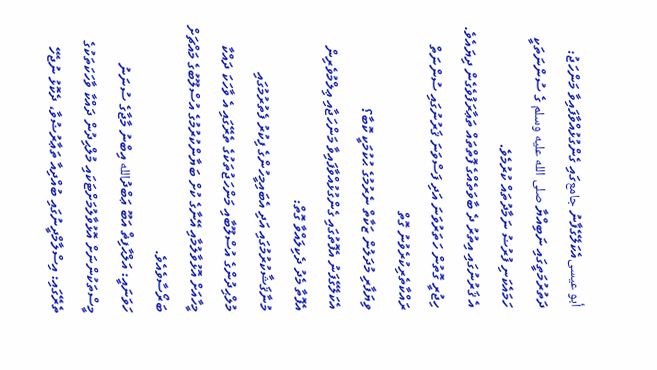أبو عيسىއެކަލޭގެފާނު جامعގައި ގެންގުޅުއްވާފައިވާ މަންހަޖު:
ދަތުރުމަތީގައި ނަބިއްޔާ صلى الله عليه وسلم ގެ ސުންނަތަކީ ހަމައެކަނި ފުރުޟު ނަމާދުތައް ކުރުމެވެ.
އެ ޤަރުނުގައި އިތުރު ދެ ބާވަތެއްގެ ފޮތްތައް ތަޢާރަފުވެގެން ދިޔައެވެ.
ހިޖުރީ ގޮތުން ހަތަރުވަނަ އަދި ފަސްވަނަ ޤަރުނުގައި ސުންނަތް ރައްކާތެރިކުރެވުނު ގޮތް
ވިޔަފާރި މުދަލުން ޒަކާތް ނެރުމުގެ ޙުކުމަކީ ކޮބާ؟
އެކަލޭގެފަނު އެފޮތުގައި ގެންގުޅުއްވާފައިވާ މަންހަޖާއި ޢިލްމުވެރިން އެފޮތާ މެދު ދެކިލައްވާ ގޮތް:
މުނާޤަޝާކުރުމުގައި އަދި އެބައިމީހުންގެ ފިކުރު ފެތުރުމުގައި މުލްޙިދުންގެ އުސްލޫބާއި މަންހަޖުތަކުގެ ތެރޭގައި އެ ވާހަކަ ދައްކާ މީހާއަށް އޮޅުވާލުމާއި އޭނާގެ ކުށް ބަޔާންކުރުމުގެ އުސްލޫބުގެ މައްޗަށް ބަރޯސާވެއެވެ.
ހަވަނައީ: އަލްޙާފިޡް އަބޫ ޢަބްދުالله އިބްނު މާޖާގެ ސުނަނު
މީސްތަކުންނަށް އޮޅުވާލުމަށްޓަކައި މުލްޙިދުން ދައްކާ ވާހަކަތަކުގެ ތެރޭގައި: އިސްލާމްދީނުގައި ބުއްދިއާ ތަޢާރުޟުވާ، ދެކޮޅު ނުޖެހޭ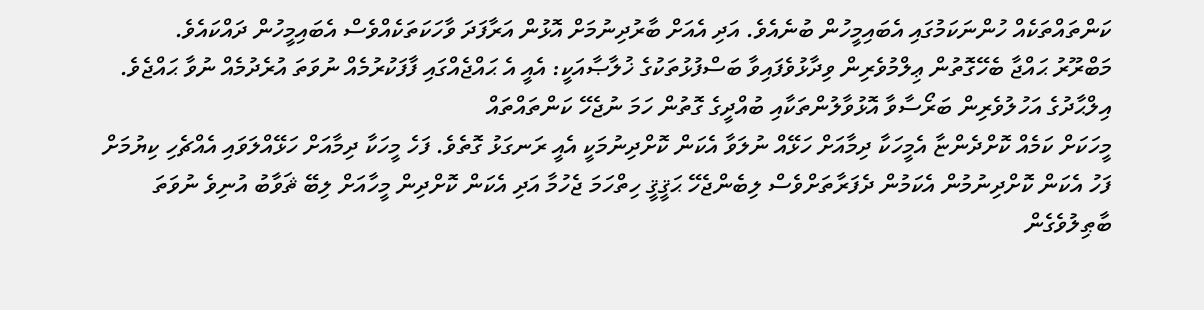ކަންތައްތަކެއް ހުންނަކަމުގައި އެބައިމީހުން ބުނެއެވެ. އަދި އެއަށް ބާރުދިނުމަށް އޮޅުން އަރާފަދަ ވާހަކަތަކެއްވެސް އެބައިމީހުން ދައްކައެވެ.
މަބްރޫރު ޙައްޖާ ބެހޭގޮތުން ޢިލްމުވެރިން ވިދާޅުވެފައިވާ ބަސްފުޅުތަކުގެ ޚުލާޞާއަކީ: އެއީ އެ ޙައްޖެއްގައި ފާފަކުރުމެއް ނުވަތަ އުރެދުމެއް ނުވާ ޙައްޖެވެ.
އިލްޙާދުގެ އަހުލުވެރިން ބަރޯސާވާ އޮޅުވާލުންތަކާއި ބުއްދީގެ ގޮތުން ހަމަ ނުޖެހޭ ކަންތައްތައް
މީހަކަށް ކަމެއް ކޮށްދެންޏާ އެމީހަކާ ދިމާއަށް ހަޅޭއް ނުލަވާ އެކަން ކޮށްދިނުމަކީ އެއީ ރަނގަޅު ގޮތެވެ. ފަހެ މީހަކާ ދިމާއަށް ހަޅޭއްލަވައި އެއްޗެހި ކިޔުމަށް ފަހު އެކަން ކޮށްދިނުމުން އެކަމުން ދެފަރާތަށްވެސް ލިބެންޖެހޭ ޙަޤީޤީ ހިތްހަމަ ޖެހުމާ އަދި އެކަން ކޮށްދިން މީހާއަށް ލިބޭ ޘަވާބު އުނިވެ ނުވަތަ ބާޠިލުވެގެން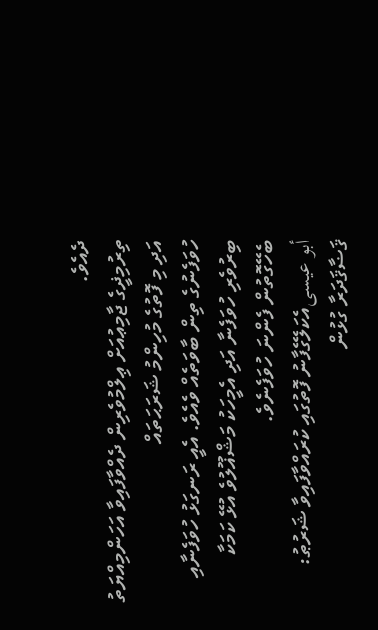ދެއެވެ.
ތިރުމިޛީގެ ޖާމިޢުއަށް ޢިލްމުވެރިން ދެއްވާފައިވާ އަހަންމިއްޔަތު އަދި މި ފޮތުގެ މުހިންމު ޝަރަޙަތައް
ހުވަފެނުގެ ތިން ބާވަތެއް ވެއެވެ. އެއީ ރަނގަޅު ހުވަފެނާއި ބިރުވެރި ހުވަފެނާ އަދި އެމީހަކު މަޝްޣޫލުވެ އުޅޭ ކަމަކާ ބެހޭގޮތުން ފެންނަ ހުވަފެނެވެ.
أبو عيسىއެކަލޭގެފާނު ފޮތުގައި ކުރައްވާފައިވާ ޝަރުޠު:
ޤަޟާޤަދަރާ ގުޅުން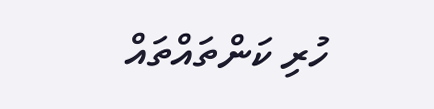ހުރި ކަންތައްތައް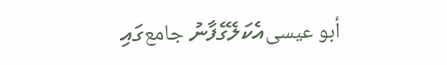أبو عيسىއެކަލޭގެފާނު جامعގައި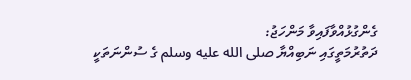ގެންގުޅުއްވާފައިވާ މަންހަޖު:
ދަތުރުމަތީގައި ނަބިއްޔާ صلى الله عليه وسلم ގެ ސުންނަތަކީ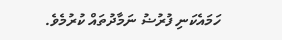ހަމައެކަނި ފުރުޟު ނަމާދުތައް ކުރުމެވެ.